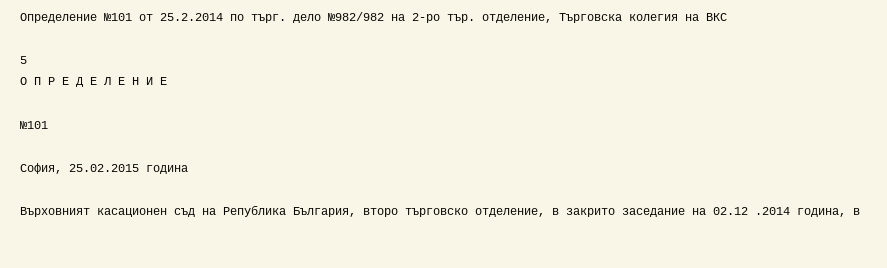Определение №101 от 25.2.2014 по търг. дело №982/982 на 2-ро тър. отделение, Търговска колегия на ВКС

5
О П Р Е Д Е Л Е Н И Е

№101

София, 25.02.2015 година

Върховният касационен съд на Република България, второ търговско отделение, в закрито заседание на 02.12 .2014 година, в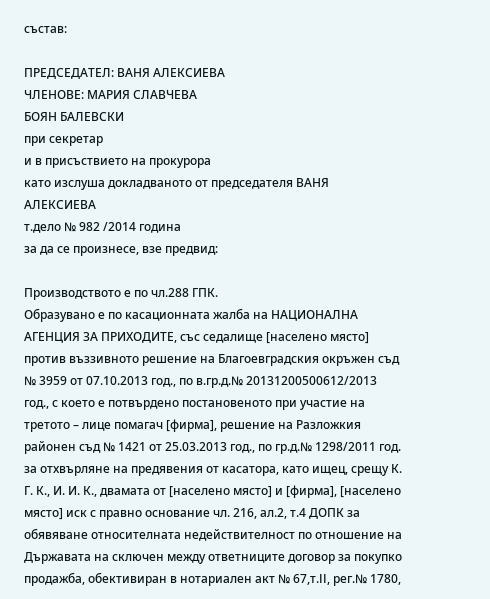състав:

ПРЕДСЕДАТЕЛ: ВАНЯ АЛЕКСИЕВА
ЧЛЕНОВЕ: МАРИЯ СЛАВЧЕВА
БОЯН БАЛЕВСКИ
при секретар
и в присъствието на прокурора
като изслуша докладваното от председателя ВАНЯ АЛЕКСИЕВА
т.дело № 982 /2014 година
за да се произнесе, взе предвид:

Производството е по чл.288 ГПК.
Образувано е по касационната жалба на НАЦИОНАЛНА АГЕНЦИЯ ЗА ПРИХОДИТЕ, със седалище [населено място] против въззивното решение на Благоевградския окръжен съд № 3959 от 07.10.2013 год., по в.гр.д.№ 20131200500612/2013 год., с което е потвърдено постановеното при участие на третото – лице помагач [фирма], решение на Разложкия районен съд № 1421 от 25.03.2013 год., по гр.д.№ 1298/2011 год. за отхвърляне на предявения от касатора, като ищец, срещу К. Г. К., И. И. К., двамата от [населено място] и [фирма], [населено място] иск с правно основание чл. 216, ал.2, т.4 ДОПК за обявяване относителната недействителност по отношение на Държавата на сключен между ответниците договор за покупко продажба, обективиран в нотариален акт № 67,т.ІІ, рег.№ 1780,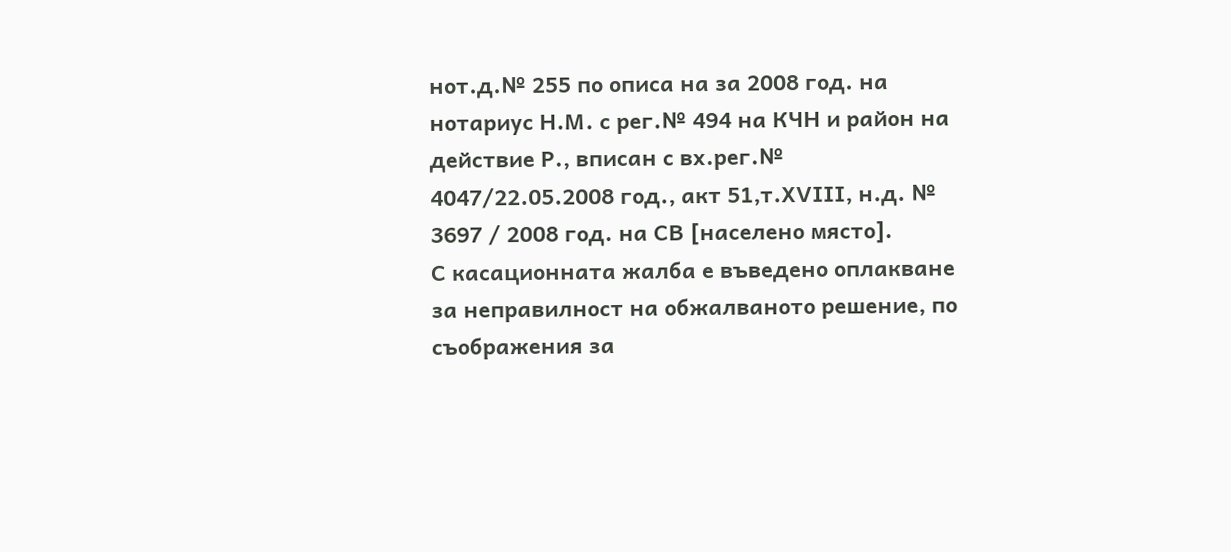нот.д.№ 255 по описа на за 2008 год. на нотариус Н.М. с рег.№ 494 на КЧН и район на действие Р., вписан с вх.рег.№ 4047/22.05.2008 год., акт 51,т.ХVІІІ, н.д. № 3697 / 2008 год. на СВ [населено място].
С касационната жалба е въведено оплакване за неправилност на обжалваното решение, по съображения за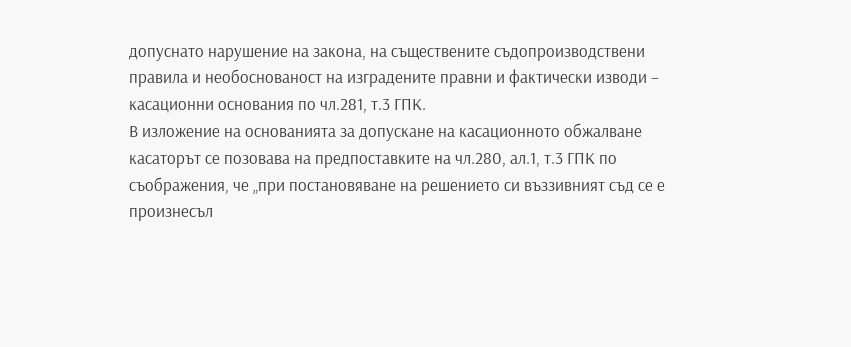допуснато нарушение на закона, на съществените съдопроизводствени правила и необоснованост на изградените правни и фактически изводи – касационни основания по чл.281, т.3 ГПК.
В изложение на основанията за допускане на касационното обжалване касаторът се позовава на предпоставките на чл.280, ал.1, т.3 ГПК по съображения, че „при постановяване на решението си въззивният съд се е произнесъл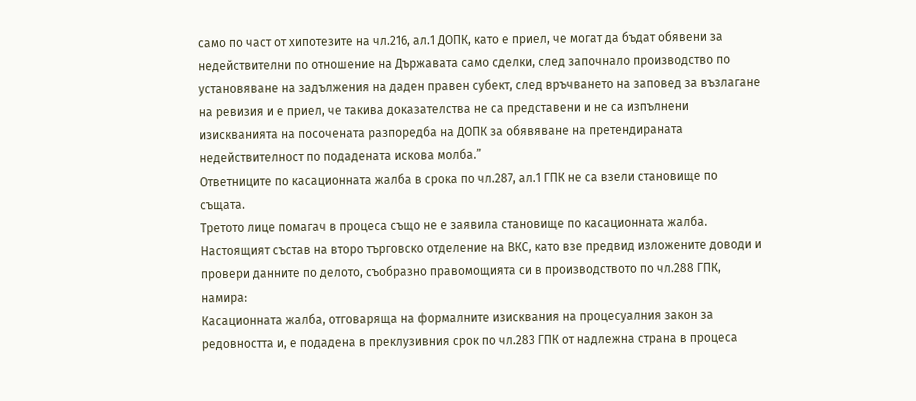само по част от хипотезите на чл.216, ал.1 ДОПК, като е приел, че могат да бъдат обявени за недействителни по отношение на Държавата само сделки, след започнало производство по установяване на задължения на даден правен субект, след връчването на заповед за възлагане на ревизия и е приел, че такива доказателства не са представени и не са изпълнени изискванията на посочената разпоредба на ДОПК за обявяване на претендираната недействителност по подадената искова молба.”
Ответниците по касационната жалба в срока по чл.287, ал.1 ГПК не са взели становище по същата.
Третото лице помагач в процеса също не е заявила становище по касационната жалба.
Настоящият състав на второ търговско отделение на ВКС, като взе предвид изложените доводи и провери данните по делото, съобразно правомощията си в производството по чл.288 ГПК, намира:
Касационната жалба, отговаряща на формалните изисквания на процесуалния закон за редовността и, е подадена в преклузивния срок по чл.283 ГПК от надлежна страна в процеса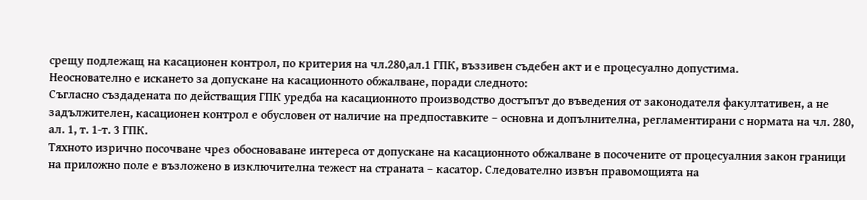срещу подлежащ на касационен контрол, по критерия на чл.280,ал.1 ГПК, въззивен съдебен акт и е процесуално допустима.
Неоснователно е искането за допускане на касационното обжалване, поради следното:
Съгласно създадената по действащия ГПК уредба на касационното производство достъпът до въведения от законодателя факултативен, а не задължителен, касационен контрол е обусловен от наличие на предпоставките – основна и допълнителна, регламентирани с нормата на чл. 280, ал. 1, т. 1-т. 3 ГПК.
Тяхното изрично посочване чрез обосноваване интереса от допускане на касационното обжалване в посочените от процесуалния закон граници на приложно поле е възложено в изключителна тежест на страната – касатор. Следователно извън правомощията на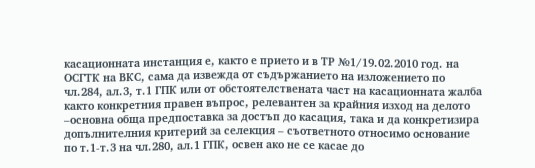касационната инстанция е, както е прието и в ТР №1/19.02.2010 год. на ОСГТК на ВКС, сама да извежда от съдържанието на изложението по чл.284, ал.3, т.1 ГПК или от обстоятелствената част на касационната жалба както конкретния правен въпрос, релевантен за крайния изход на делото –основна обща предпоставка за достъп до касация, така и да конкретизира допълнителния критерий за селекция – съответното относимо основание по т.1-т.3 на чл.280, ал.1 ГПК, освен ако не се касае до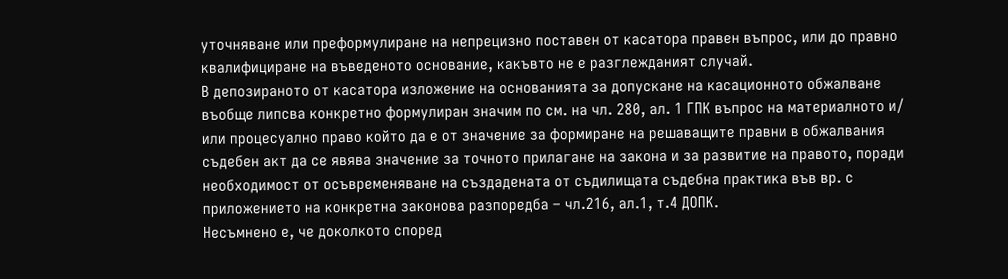уточняване или преформулиране на непрецизно поставен от касатора правен въпрос, или до правно квалифициране на въведеното основание, какъвто не е разглежданият случай.
В депозираното от касатора изложение на основанията за допускане на касационното обжалване въобще липсва конкретно формулиран значим по см. на чл. 280, ал. 1 ГПК въпрос на материалното и/ или процесуално право който да е от значение за формиране на решаващите правни в обжалвания съдебен акт да се явява значение за точното прилагане на закона и за развитие на правото, поради необходимост от осъвременяване на създадената от съдилищата съдебна практика във вр. с приложението на конкретна законова разпоредба – чл.216, ал.1, т.4 ДОПК.
Несъмнено е, че доколкото според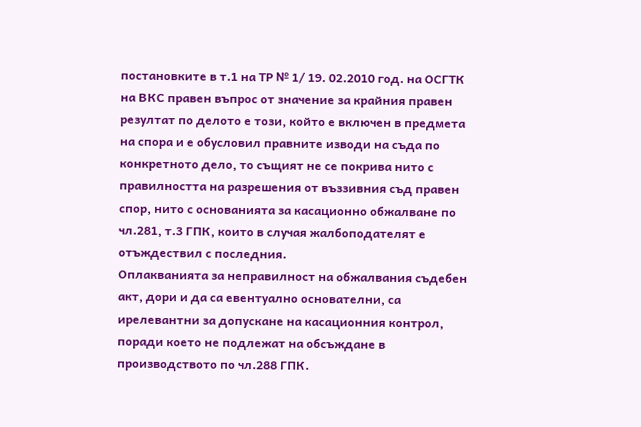постановките в т.1 на ТР № 1/ 19. 02.2010 год. на ОСГТК на ВКС правен въпрос от значение за крайния правен резултат по делото е този, който е включен в предмета на спора и е обусловил правните изводи на съда по конкретното дело, то същият не се покрива нито с правилността на разрешения от въззивния съд правен спор, нито с основанията за касационно обжалване по чл.281, т.3 ГПК, които в случая жалбоподателят е отъждествил с последния.
Оплакванията за неправилност на обжалвания съдебен акт, дори и да са евентуално основателни, са ирелевантни за допускане на касационния контрол, поради което не подлежат на обсъждане в производството по чл.288 ГПК.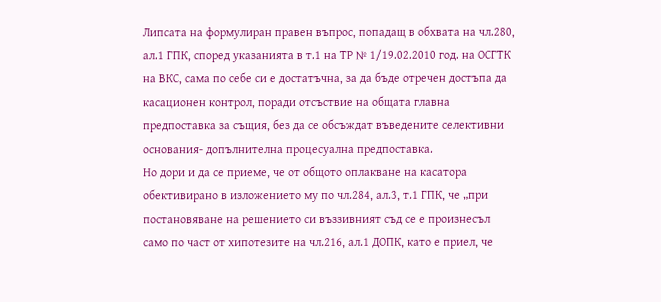Липсата на формулиран правен въпрос, попадащ в обхвата на чл.280, ал.1 ГПК, според указанията в т.1 на ТР № 1/19.02.2010 год. на ОСГТК на ВКС, сама по себе си е достатъчна, за да бъде отречен достъпа да касационен контрол, поради отсъствие на общата главна предпоставка за същия, без да се обсъждат въведените селективни основания- допълнителна процесуална предпоставка.
Но дори и да се приеме, че от общото оплакване на касатора обективирано в изложението му по чл.284, ал.3, т.1 ГПК, че „при постановяване на решението си въззивният съд се е произнесъл само по част от хипотезите на чл.216, ал.1 ДОПК, като е приел, че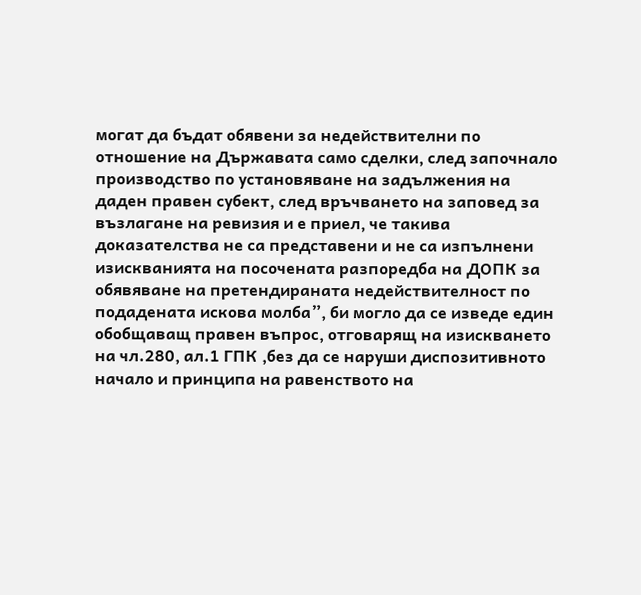могат да бъдат обявени за недействителни по отношение на Държавата само сделки, след започнало производство по установяване на задължения на даден правен субект, след връчването на заповед за възлагане на ревизия и е приел, че такива доказателства не са представени и не са изпълнени изискванията на посочената разпоредба на ДОПК за обявяване на претендираната недействителност по подадената искова молба”, би могло да се изведе един обобщаващ правен въпрос, отговарящ на изискването на чл.280, ал.1 ГПК ,без да се наруши диспозитивното начало и принципа на равенството на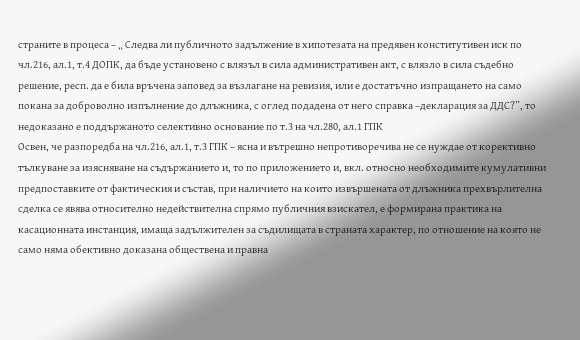страните в процеса – „ Следва ли публичното задължение в хипотезата на предявен конститутивен иск по чл.216, ал.1, т.4 ДОПК, да бъде установено с влязъл в сила административен акт, с влязло в сила съдебно решение, респ. да е била връчена заповед за възлагане на ревизия, или е достатъчно изпращането на само покана за доброволно изпълнение до длъжника, с оглед подадена от него справка –декларация за ДДС?”, то недоказано е поддържаното селективно основание по т.3 на чл.280, ал.1 ГПК
Освен, че разпоредба на чл.216, ал.1, т.3 ГПК – ясна и вътрешно непротиворечива не се нуждае от корективно тълкуване за изясняване на съдържанието и, то по приложението и, вкл. относно необходимите кумулативни предпоставките от фактическия и състав, при наличието на които извършената от длъжника прехвърлителна сделка се явява относително недействителна спрямо публичния взискател, е формирана практика на касационната инстанция, имаща задължителен за съдилищата в страната характер, по отношение на която не само няма обективно доказана обществена и правна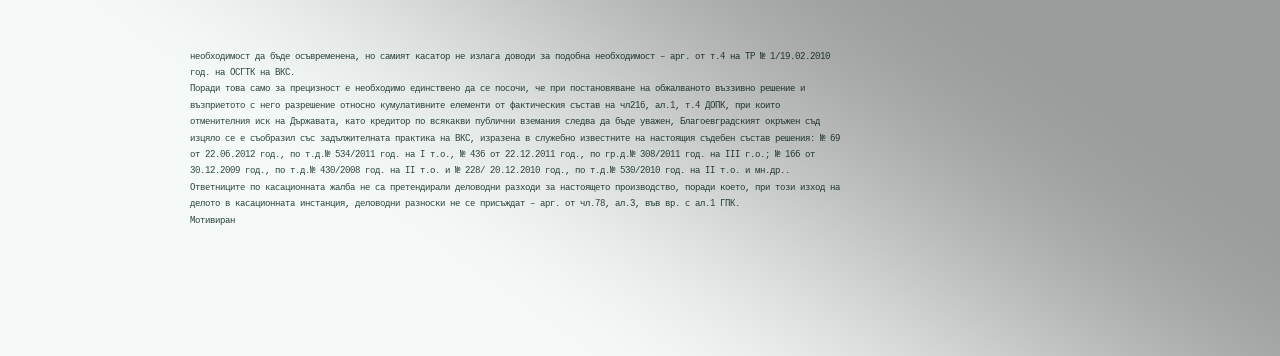необходимост да бъде осъвременена, но самият касатор не излага доводи за подобна необходимост – арг. от т.4 на ТР № 1/19.02.2010 год. на ОСГТК на ВКС.
Поради това само за прецизност е необходимо единствено да се посочи, че при постановяване на обжалваното въззивно решение и възприетото с него разрешение относно кумулативните елементи от фактическия състав на чл216, ал.1, т.4 ДОПК, при които отменителния иск на Държавата, като кредитор по всякакви публични вземания следва да бъде уважен, Благоевградският окръжен съд изцяло се е съобразил със задължителната практика на ВКС, изразена в служебно известните на настоящия съдебен състав решения: № 69 от 22.06.2012 год., по т.д.№ 534/2011 год. на І т.о., № 436 от 22.12.2011 год., по гр.д.№ 308/2011 год. на ІІІ г.о.; № 166 от 30.12.2009 год., по т.д.№ 430/2008 год. на ІІ т.о. и № 228/ 20.12.2010 год., по т.д.№ 530/2010 год. на ІІ т.о. и мн.др..
Ответниците по касационната жалба не са претендирали деловодни разходи за настоящето производство, поради което, при този изход на делото в касационната инстанция, деловодни разноски не се присъждат – арг. от чл.78, ал.3, във вр. с ал.1 ГПК.
Мотивиран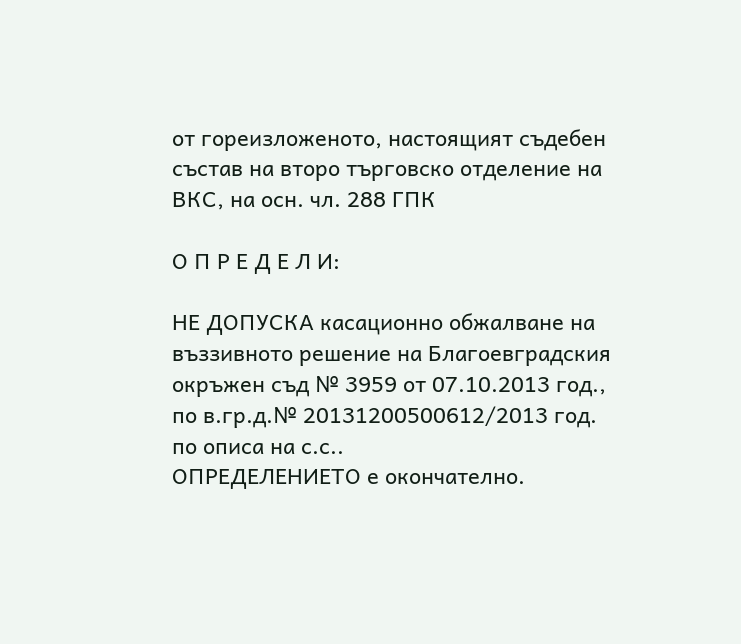от гореизложеното, настоящият съдебен състав на второ търговско отделение на ВКС, на осн. чл. 288 ГПК

О П Р Е Д Е Л И:

НЕ ДОПУСКА касационно обжалване на въззивното решение на Благоевградския окръжен съд № 3959 от 07.10.2013 год., по в.гр.д.№ 20131200500612/2013 год. по описа на с.с..
ОПРЕДЕЛЕНИЕТО е окончателно.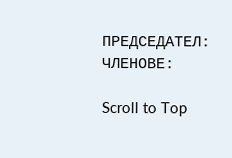ПРЕДСЕДАТЕЛ:
ЧЛЕНОВЕ:

Scroll to Top